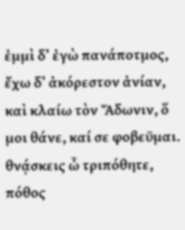ἐμμὶ δ’ ἐγὼ πανάποτμος, ἔχω δ’ ἀκόρεστον ἀνίαν, καὶ κλαίω τὸν Ἄδωνιν, ὅ μοι θάνε, καί σε φοβεῦμαι. θνᾴσκεις ὦ τριπόθητε, πόθος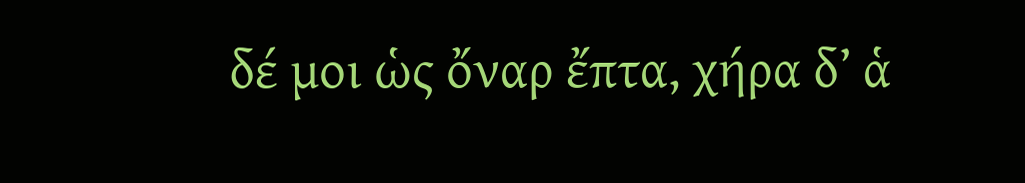δέ μοι ὡς ὄναρ ἔπτα, χήρα δ’ ἁ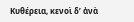Κυθέρεια, κενοὶ δ’ ἀνὰ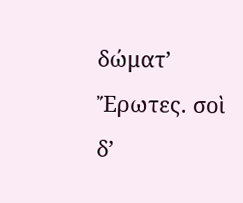δώματ’ Ἔρωτες. σοὶ δ’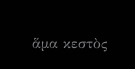ἅμα κεστὸς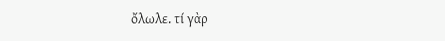ὄλωλε. τί γὰρ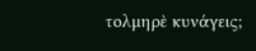τολμηρὲ κυνάγεις;